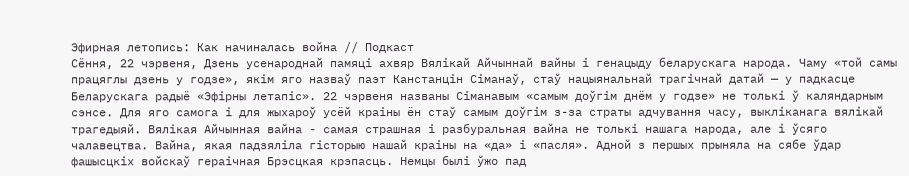Эфирная летопись: Как начиналась война // Подкаст
Сёння, 22 чэрвеня, Дзень усенароднай памяці ахвяр Вялікай Айчыннай вайны і генацыду беларускага народа. Чаму «той самы працяглы дзень у годзе», якім яго назваў паэт Канстанцін Сіманаў, стаў нацыянальнай трагічнай датай — у падкасце Беларускага радыё «Эфірны летапіс». 22 чэрвеня названы Сіманавым «самым доўгім днём у годзе» не толькі ў каляндарным сэнсе. Для яго самога і для жыхароў усёй краіны ён стаў самым доўгім з-за страты адчування часу, выкліканага вялікай трагедыяй. Вялікая Айчынная вайна - самая страшная і разбуральная вайна не толькі нашага народа, але і ўсяго чалавецтва. Вайна, якая падзяліла гісторыю нашай краіны на «да» і «пасля». Адной з першых прыняла на сябе ўдар фашысцкіх войскаў гераічная Брэсцкая крэпасць. Немцы былі ўжо пад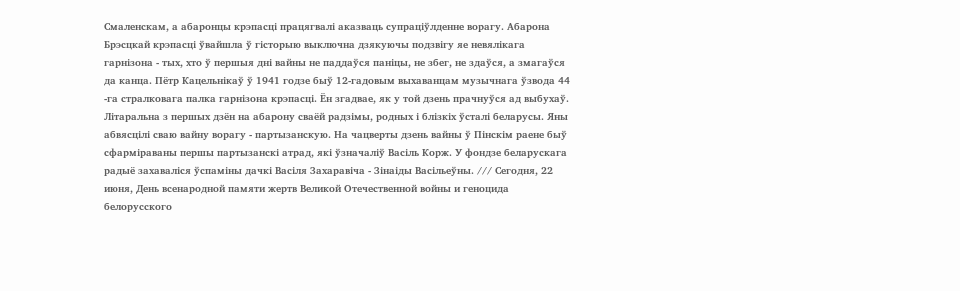Смаленскам, а абаронцы крэпасці працягвалі аказваць супраціўлденне ворагу. Абарона Брэсцкай крэпасці ўвайшла ў гісторыю выключна дзякуючы подзвігу яе невялікага гарнізона - тых, хто ў першыя дні вайны не паддаўся паніцы, не збег, не здаўся, а змагаўся да канца. Пётр Кацельнікаў ў 1941 годзе быў 12-гадовым выхаванцам музычнага ўзвода 44 -га стралковага палка гарнізона крэпасці. Ён згадвае, як у той дзень прачнуўся ад выбухаў. Літаральна з першых дзён на абарону сваёй радзімы, родных і блізкіх ўсталі беларусы. Яны абвясцілі сваю вайну ворагу - партызанскую. На чацверты дзень вайны ў Пінскім раене быў сфарміраваны першы партызанскі атрад, які ўзначаліў Васіль Корж. У фондзе беларускага радыё захаваліся ўспаміны дачкі Васіля Захаравіча - Зінаіды Васільеўны. /// Сегодня, 22 июня, День всенародной памяти жертв Великой Отечественной войны и геноцида белорусского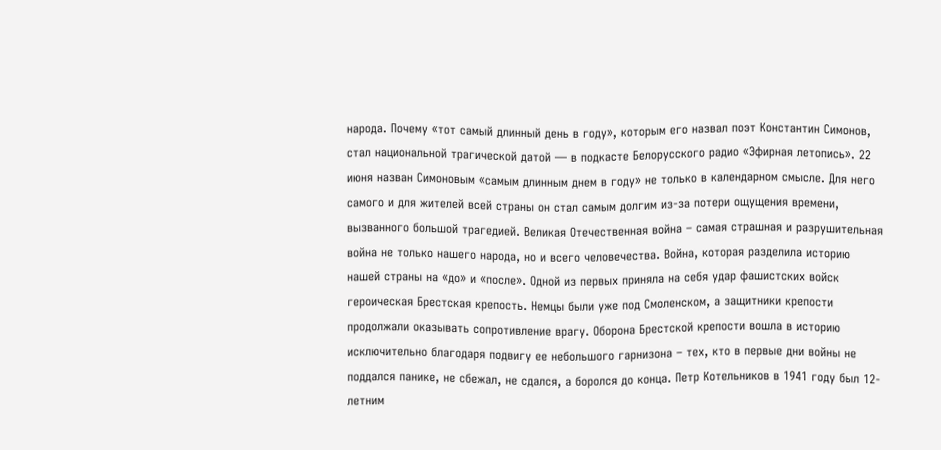народа. Почему «тот самый длинный день в году», которым его назвал поэт Константин Симонов, стал национальной трагической датой — в подкасте Белорусского радио «Эфирная летопись». 22 июня назван Симоновым «самым длинным днем в году» не только в календарном смысле. Для него самого и для жителей всей страны он стал самым долгим из-за потери ощущения времени, вызванного большой трагедией. Великая Отечественная война – самая страшная и разрушительная война не только нашего народа, но и всего человечества. Война, которая разделила историю нашей страны на «до» и «после». Одной из первых приняла на себя удар фашистских войск героическая Брестская крепость. Немцы были уже под Смоленском, а защитники крепости продолжали оказывать сопротивление врагу. Оборона Брестской крепости вошла в историю исключительно благодаря подвигу ее небольшого гарнизона – тех, кто в первые дни войны не поддался панике, не сбежал, не сдался, а боролся до конца. Петр Котельников в 1941 году был 12-летним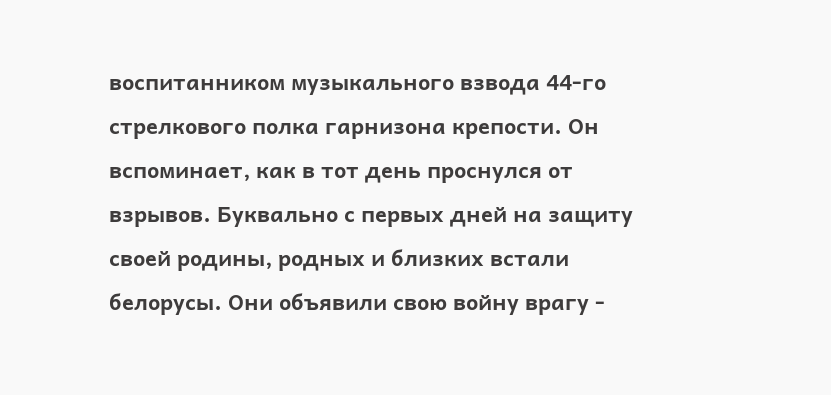воспитанником музыкального взвода 44-го стрелкового полка гарнизона крепости. Он вспоминает, как в тот день проснулся от взрывов. Буквально с первых дней на защиту своей родины, родных и близких встали белорусы. Они объявили свою войну врагу -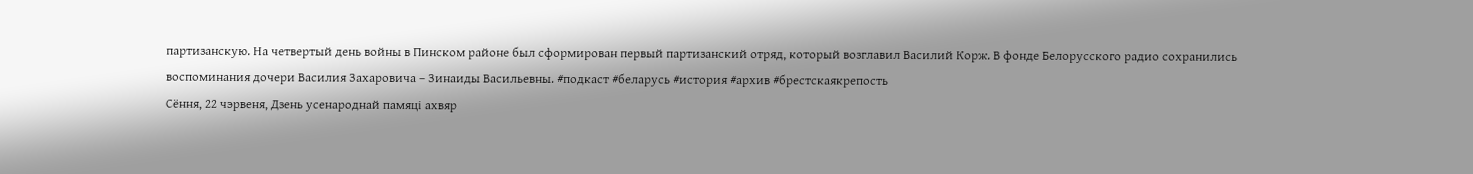партизанскую. На четвертый день войны в Пинском районе был сформирован первый партизанский отряд, который возглавил Василий Корж. В фонде Белорусского радио сохранились воспоминания дочери Василия Захаровича – Зинаиды Васильевны. #подкаст #беларусь #история #архив #брестскаякрепость
Сёння, 22 чэрвеня, Дзень усенароднай памяці ахвяр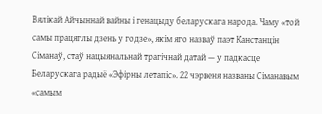Вялікай Айчыннай вайны і генацыду беларускага народа. Чаму «той самы працяглы дзень у годзе», якім яго назваў паэт Канстанцін Сіманаў, стаў нацыянальнай трагічнай датай — у падкасце Беларускага радыё «Эфірны летапіс». 22 чэрвеня названы Сіманавым «самым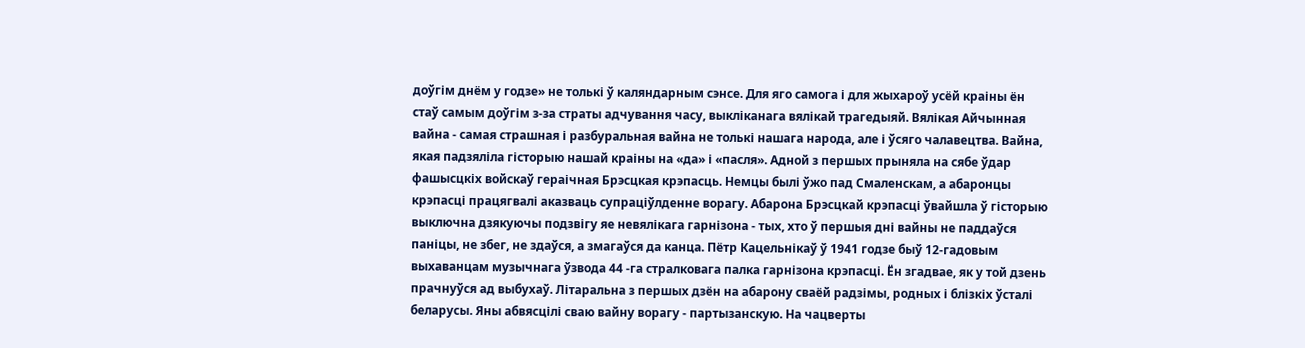доўгім днём у годзе» не толькі ў каляндарным сэнсе. Для яго самога і для жыхароў усёй краіны ён стаў самым доўгім з-за страты адчування часу, выкліканага вялікай трагедыяй. Вялікая Айчынная вайна - самая страшная і разбуральная вайна не толькі нашага народа, але і ўсяго чалавецтва. Вайна, якая падзяліла гісторыю нашай краіны на «да» і «пасля». Адной з першых прыняла на сябе ўдар фашысцкіх войскаў гераічная Брэсцкая крэпасць. Немцы былі ўжо пад Смаленскам, а абаронцы крэпасці працягвалі аказваць супраціўлденне ворагу. Абарона Брэсцкай крэпасці ўвайшла ў гісторыю выключна дзякуючы подзвігу яе невялікага гарнізона - тых, хто ў першыя дні вайны не паддаўся паніцы, не збег, не здаўся, а змагаўся да канца. Пётр Кацельнікаў ў 1941 годзе быў 12-гадовым выхаванцам музычнага ўзвода 44 -га стралковага палка гарнізона крэпасці. Ён згадвае, як у той дзень прачнуўся ад выбухаў. Літаральна з першых дзён на абарону сваёй радзімы, родных і блізкіх ўсталі беларусы. Яны абвясцілі сваю вайну ворагу - партызанскую. На чацверты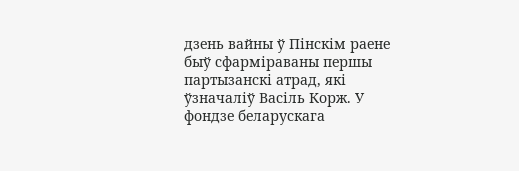дзень вайны ў Пінскім раене быў сфарміраваны першы партызанскі атрад, які ўзначаліў Васіль Корж. У фондзе беларускага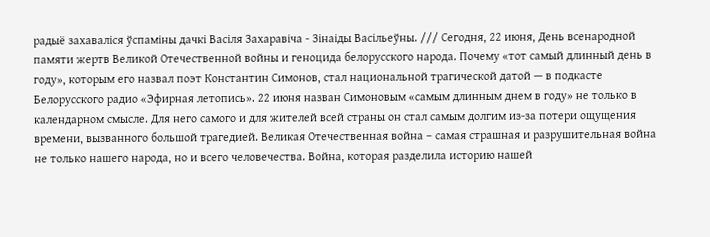радыё захаваліся ўспаміны дачкі Васіля Захаравіча - Зінаіды Васільеўны. /// Сегодня, 22 июня, День всенародной памяти жертв Великой Отечественной войны и геноцида белорусского народа. Почему «тот самый длинный день в году», которым его назвал поэт Константин Симонов, стал национальной трагической датой — в подкасте Белорусского радио «Эфирная летопись». 22 июня назван Симоновым «самым длинным днем в году» не только в календарном смысле. Для него самого и для жителей всей страны он стал самым долгим из-за потери ощущения времени, вызванного большой трагедией. Великая Отечественная война – самая страшная и разрушительная война не только нашего народа, но и всего человечества. Война, которая разделила историю нашей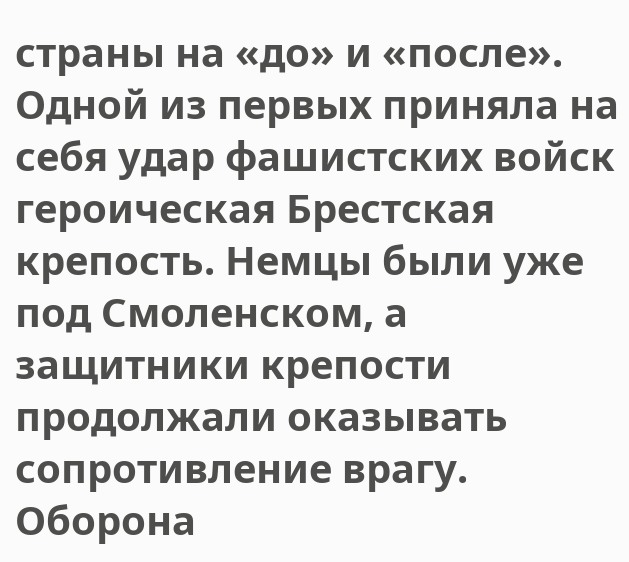страны на «до» и «после». Одной из первых приняла на себя удар фашистских войск героическая Брестская крепость. Немцы были уже под Смоленском, а защитники крепости продолжали оказывать сопротивление врагу. Оборона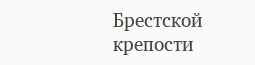Брестской крепости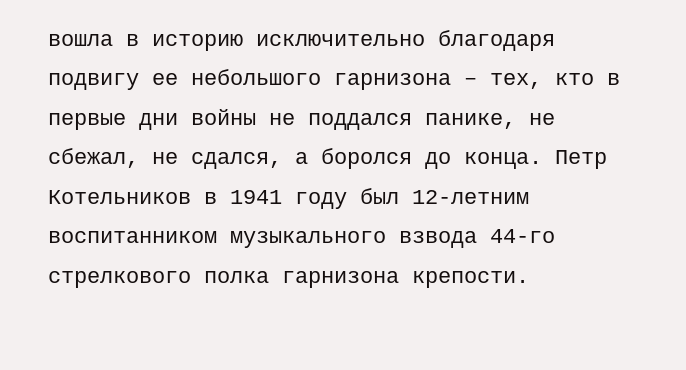вошла в историю исключительно благодаря подвигу ее небольшого гарнизона – тех, кто в первые дни войны не поддался панике, не сбежал, не сдался, а боролся до конца. Петр Котельников в 1941 году был 12-летним воспитанником музыкального взвода 44-го стрелкового полка гарнизона крепости.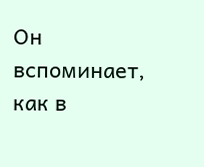Он вспоминает, как в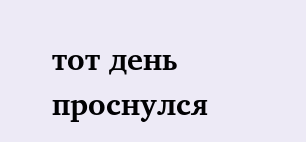тот день проснулся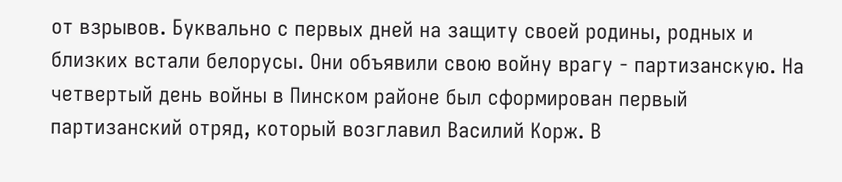от взрывов. Буквально с первых дней на защиту своей родины, родных и близких встали белорусы. Они объявили свою войну врагу - партизанскую. На четвертый день войны в Пинском районе был сформирован первый партизанский отряд, который возглавил Василий Корж. В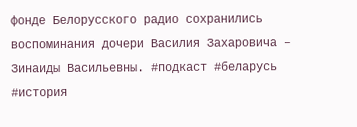фонде Белорусского радио сохранились воспоминания дочери Василия Захаровича – Зинаиды Васильевны. #подкаст #беларусь #история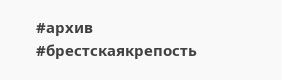#архив #брестскаякрепость